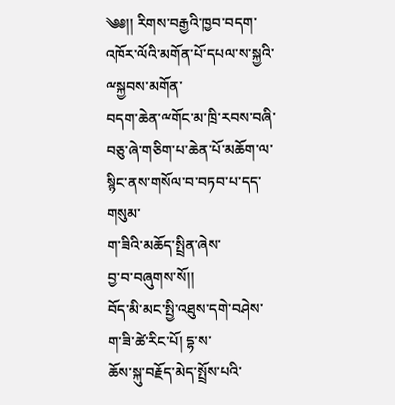༄༅།། རིགས་བརྒྱའི་ཁྱབ་བདག་འཁོར་ལོའི་མགོན་པོ་དཔལ་ས་སྐྱའི་ྋསྐྱབས་མགོན་
བདག་ཆེན་ྋགོང་མ་ཁྲི་རབས་བཞི་བཅུ་ཞེ་གཅིག་པ་ཆེན་པོ་མཆོག་ལ་
སྙིང་ནས་གསོལ་བ་བཏབ་པ་དད་གསུམ་
ག་ཟིའི་མཆོད་སྤྲིན་ཞེས་
བྱ་བ་བཞུགས་སོ།།
བོད་མི་མང་སྤྱི་འཐུས་དགེ་བཤེས་ག་ཟི་ཚེ་རིང་པོ། དྷ་ས་
ཆོས་སྐུ་བརྗོད་མེད་སྤྲོས་པའི་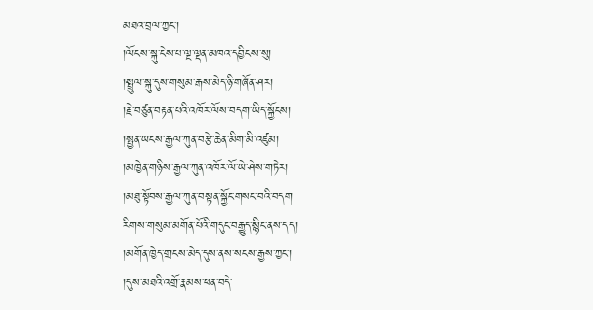མཐའ་བྲལ་ཀྱང་།
།ལོངས་སྐུ་ངེས་པ་ལྔ་ལྡན་མཁའ་དབྱིངས་སུ།
།སྤྲུལ་སྐུ་དུས་གསུམ་རྒས་མེད་ཉི་གཞོན་ཤར།
།རྗེ་བཙུན་བརྟན་པའི་འཁོར་ལོས་བདག་ཡིད་སྐྱོངས།
།སྤྱན་ཡངས་རྒྱལ་ཀུན་བརྩེ་ཆེན་མིག་མི་འཛུམ།
།མཁྱེན་གཉིས་རྒྱལ་ཀུན་འཁོར་ལོ་ཡེ་ཤེས་གཏེར།
།མཐུ་སྟོབས་རྒྱལ་ཀུན་བསྟན་སྐྱོང་གསང་བའི་བདག
རིགས་གསུམ་མགོན་པོའི་གདུང་བརྒྱུད་སྙིང་ནས་དད།
།མགོན་ཁྱེད་གྲངས་མེད་དུས་ནས་སངས་རྒྱས་ཀྱང་།
།དུས་མཐའི་འགྲོ་རྣམས་ཕན་བདེ་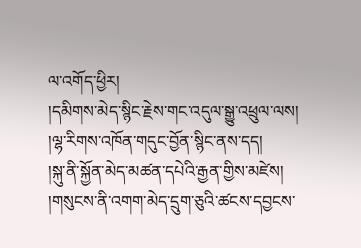ལ་འགོད་ཕྱིར།
།དམིགས་མེད་སྙིང་རྗེས་གང་འདུལ་སྒྱུ་འཕྲུལ་ལས།
།ལྷ་རིགས་འཁོན་གདུང་བྱོན་སྙིང་ནས་དད།
།སྐུ་ནི་སྐྱོན་མེད་མཚན་དཔེའི་རྒྱན་གྱིས་མཛེས།
།གསུངས་ནི་འགག་མེད་དྲུག་ཅུའི་ཚངས་དབྱངས་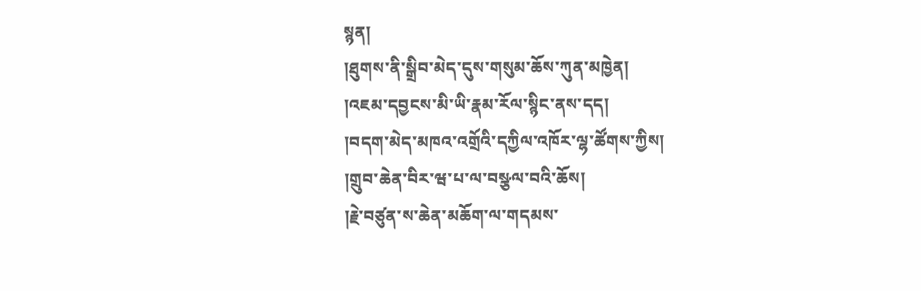སྙན།
།ཐུགས་ནི་སྒྲིབ་མེད་དུས་གསུམ་ཆོས་ཀུན་མཁྱེན།
།འཇམ་དབྱངས་མི་ཡི་རྣམ་རོལ་སྙིང་ནས་དད།
།བདག་མེད་མཁའ་འགྲོའི་དཀྱིལ་འཁོར་ལྷ་ཚོགས་ཀྱིས།
།གྲུབ་ཆེན་བིར་ཝ་པ་ལ་བསྩལ་བའི་ཆོས།
།རྗེ་བཙུན་ས་ཆེན་མཆོག་ལ་གདམས་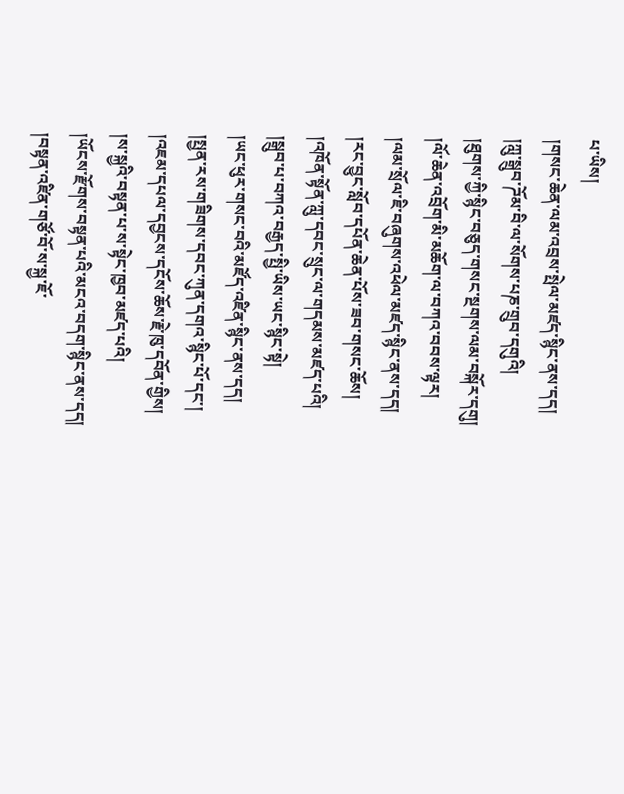པ་ཡིས།
།གསང་ཆེན་ལམ་འབྲས་སྤེལ་མཛད་སྙིང་ནས་དད།
།ཀླུ་སྒྲུབ་ཌོམ་བི་ལ་སོགས་པཎ་གྲུབ་དགུའི།
།ཐུགས་ཀྱི་སྙིང་བཅུད་གསང་སྔགས་ལམ་བསྐོར་དགུ།
།ལོ་ཆེན་འབྲོག་མི་མཆོག་ལ་བཀའ་བབས་ལྟར།
།ལམ་སྲོལ་ཇི་བཞུགས་འཕེལ་མཛད་སྙིང་ནས་དད།
།རང་བྱུང་སློབ་དཔོན་ཆེན་པོས་ཟབ་གསང་ཆོས།
།འཁོན་སྟོན་ཀླུ་དབང་སྲུང་ལ་གདམས་མཛད་པའི།
།སྒྲུབ་པ་བཀའ་བརྒྱད་སྤྱི་ཡིས་ཡང་སྙིང་སྟེ།
།ཡང་ཕུར་གསང་བའི་མཛོད་འཛིན་སྙིང་ནས་དད།
།སྤྱན་རས་གཟིགས་དབང་ཀུན་དགའ་སྙིང་པོ་དང་།
།འཇམ་དཔལ་དབྱངས་དངོས་ཆོས་རྗེ་ཁུ་དབོན་གྱིས།
།ས་སྐྱའི་བསྟན་པ་ས་སྟེང་ཁྱབ་མཛད་པའི།
།ཡོངས་རྫོགས་བསྟན་པའི་མངའ་བདག་སྙིང་ནས་དད།
།བསྟན་འཛིན་གཙོ་བོ་ས་སྐྱ་ཇོ་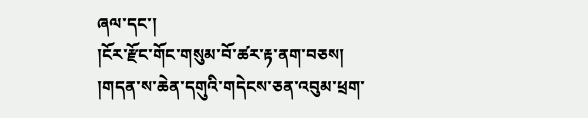ཞལ་དང་།
།ངོར་རྫོང་གོང་གསུམ་བོ་ཚར་རྟ་ནག་བཅས།
།གདན་ས་ཆེན་དགུའི་གདེངས་ཅན་འབུམ་ཕྲག་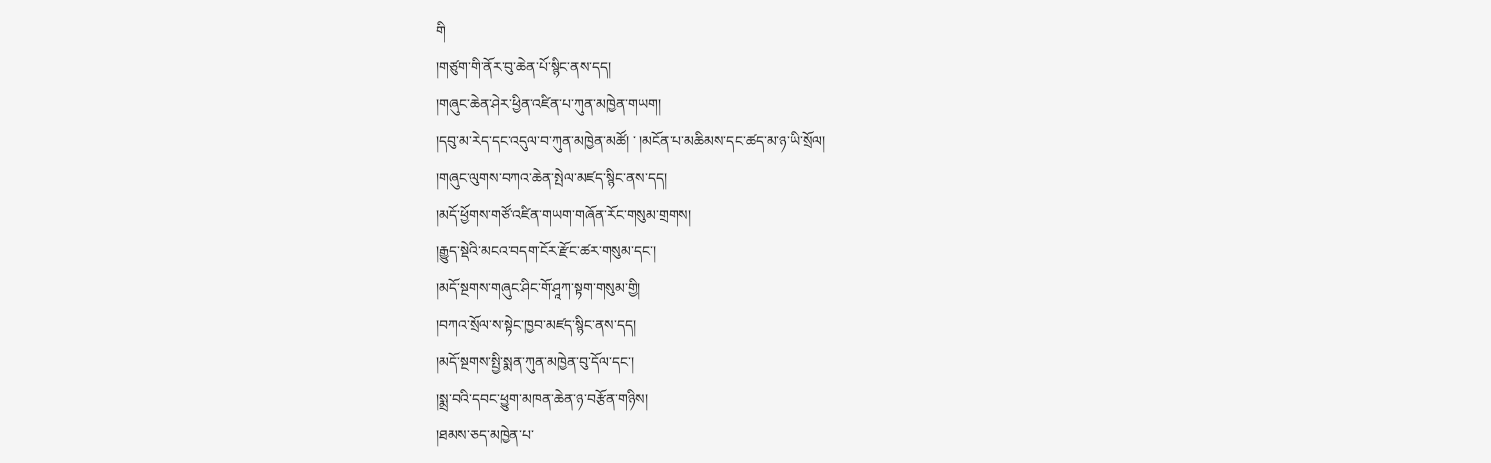གི
།གཙུག་གི་ནོར་བུ་ཆེན་པོ་སྙིང་ནས་དད།
།གཞུང་ཆེན་ཤེར་ཕྱིན་འཛིན་པ་ཀུན་མཁྱེན་གཡག།
།དབུ་མ་རེད་དང་འདུལ་བ་ཀུན་མཁྱེན་མཚོ། ་ །མངོན་པ་མཆིམས་དང་ཚད་མ་ཉ་ཡི་སྲོལ།
།གཞུང་ལུགས་བཀའ་ཆེན་སྤེལ་མཛད་སྙིང་ནས་དད།
།མདོ་ཕྱོགས་གཙོ་འཛིན་གཡག་གཞོན་རོང་གསུམ་གྲགས།
།རྒྱུད་སྡེའི་མངའ་བདག་ངོར་རྫོང་ཚར་གསུམ་དང་།
།མདོ་སྔགས་གཞུང་ཤིང་གོ་ཤཱཀ་སྟག་གསུམ་གྱི།
།བཀའ་སྲོལ་ས་སྟེང་ཁྱབ་མཛད་སྙིང་ནས་དད།
།མདོ་སྔགས་སྤྱི་སྨན་ཀུན་མཁྱེན་བུ་དོལ་དང་།
།སྨྲ་བའི་དབང་ཕྱུག་མཁན་ཆེན་ཉ་བརྩོན་གཉིས།
།ཐམས་ཅད་མཁྱེན་པ་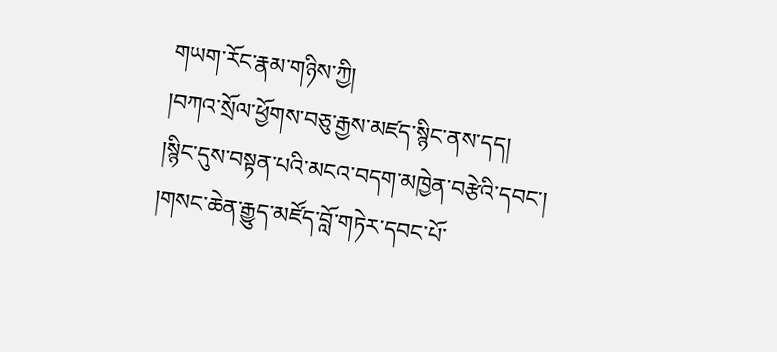གཡག་རོང་རྣམ་གཉིས་ཀྱི།
།བཀའ་སྲོལ་ཕྱོགས་བཅུ་རྒྱས་མཛད་སྙིང་ནས་དད།
།སྙིང་དུས་བསྟན་པའི་མངའ་བདག་མཁྱེན་བརྩེའི་དབང་།
།གསང་ཆེན་རྒྱུད་མཛོད་བློ་གཏེར་དབང་པོ་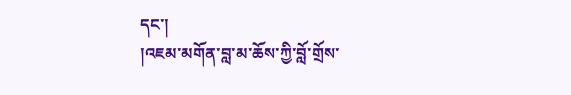དང་།
།འཇམ་མགོན་བླ་མ་ཆོས་ཀྱི་བློ་གྲོས་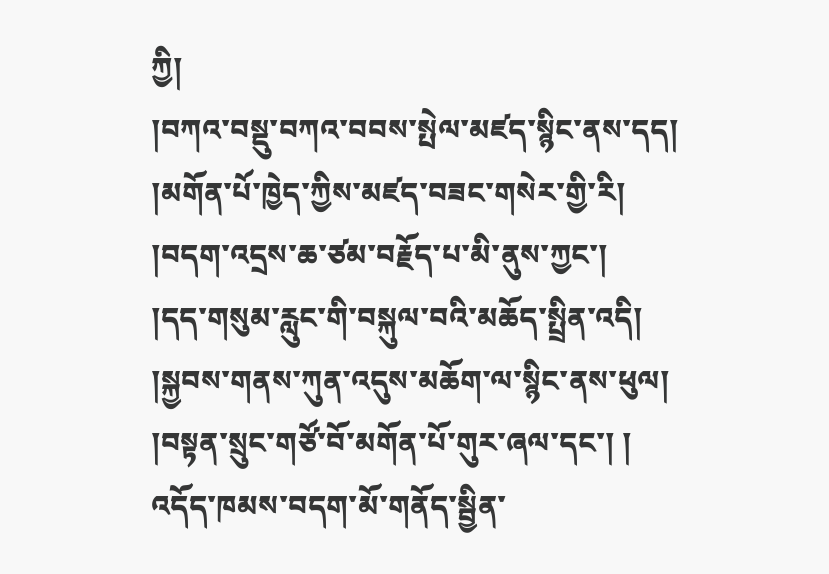ཀྱི།
།བཀའ་བསྡུ་བཀའ་བབས་སྤེལ་མཛད་སྙིང་ནས་དད།
།མགོན་པོ་ཁྱེད་ཀྱིས་མཛད་བཟང་གསེར་གྱི་རི།
།བདག་འདྲས་ཆ་ཙམ་བརྗོད་པ་མི་ནུས་ཀྱང་།
།དད་གསུམ་རླུང་གི་བསྐུལ་བའི་མཆོད་སྤྲིན་འདི།
།སྐྱབས་གནས་ཀུན་འདུས་མཆོག་ལ་སྙིང་ནས་ཕུལ།
།བསྟན་སྲུང་གཙོ་བོ་མགོན་པོ་གུར་ཞལ་དང་། །
འདོད་ཁམས་བདག་མོ་གནོད་སྦྱིན་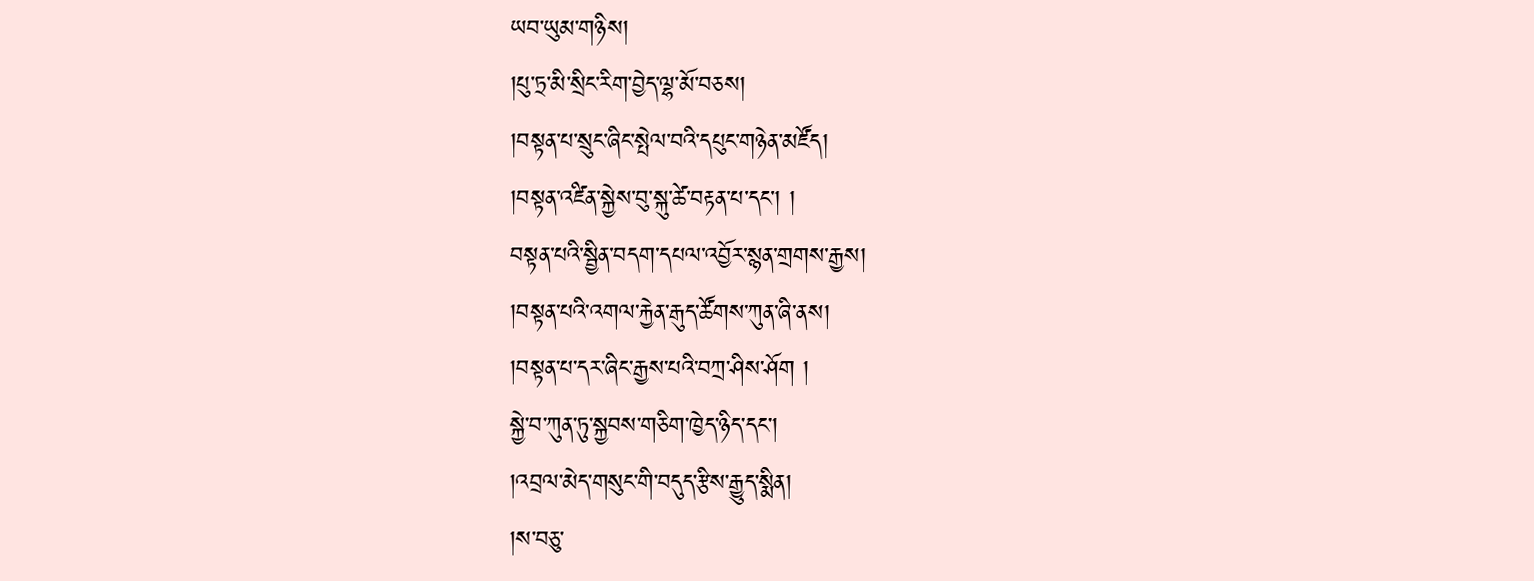ཡབ་ཡུམ་གཉིས།
།པུ་ཏྲ་མི་སྲིང་རིག་བྱེད་ལྷ་མོ་བཅས།
།བསྟན་པ་སྲུང་ཞིང་སྤེལ་བའི་དཔུང་གཉེན་མཛོད།
།བསྟན་འཛིན་སྐྱེས་བུ་སྐུ་ཚེ་བརྟན་པ་དང་། །
བསྟན་པའི་སྦྱིན་བདག་དཔལ་འབྱོར་སྙན་གྲགས་རྒྱས།
།བསྟན་པའི་འགལ་རྐྱེན་རྒུད་ཚོགས་ཀུན་ཞི་ནས།
།བསྟན་པ་དར་ཞིང་རྒྱས་པའི་བཀྲ་ཤིས་ཤོག །
སྐྱེ་བ་ཀུན་ཏུ་སྐྱབས་གཅིག་ཁྱེད་ཉིད་དང་།
།འབྲལ་མེད་གསུང་གི་བདུད་རྩིས་རྒྱུད་སྨིན།
།ས་བཅུ་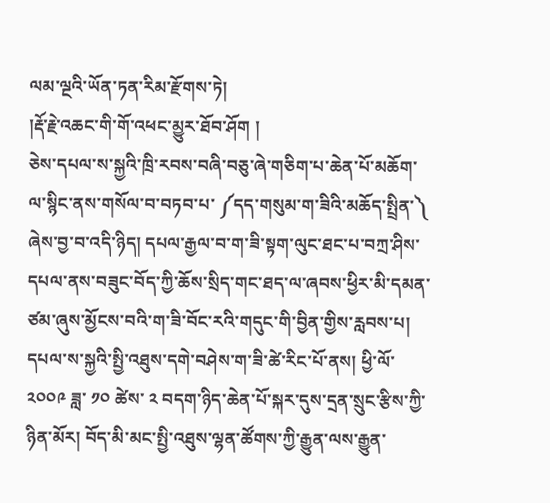ལམ་ལྔའི་ཡོན་ཏན་རིམ་རྫོགས་ཏེ།
།རྡོ་རྗེ་འཆང་གི་གོ་འཕང་མྱུར་ཐོབ་ཤོག །
ཅེས་དཔལ་ས་སྐྱའི་ཁྲི་རབས་བཞི་བཅུ་ཞེ་གཅིག་པ་ཆེན་པོ་མཆོག་ལ་སྙིང་ནས་གསོལ་བ་བཏབ་པ་ ༼དད་གསུམ་ག་ཟིའི་མཆོད་སྤྲིན་༽
ཞེས་བྱ་བ་འདི་ཉིད། དཔལ་རྒྱལ་བ་ག་ཟི་སྟག་ལུང་ཐང་པ་བཀྲ་ཤིས་དཔལ་ནས་བཟུང་བོད་ཀྱི་ཆོས་སྲིད་གང་ཐད་ལ་ཞབས་ཕྱིར་མི་དམན་ཙམ་ཞུས་མྱོངས་བའི་ག་ཟི་བོང་རའི་གདུང་གི་བྱིན་གྱིས་རླབས་པ། དཔལ་ས་སྐྱའི་སྤྱི་འཐུས་དགེ་བཤེས་ག་ཟི་ཚེ་རིང་པོ་ནས། ཕྱི་ལོ་ ༢༠༠༩ ཟླ་ ༡༠ ཚེས་ ༢ བདག་ཉིད་ཆེན་པོ་སྐར་དུས་དྲན་སྲུང་རྩིས་ཀྱི་ཉིན་མོར། བོད་མི་མང་སྤྱི་འཐུས་ལྷན་ཚོགས་ཀྱི་རྒྱུན་ལས་རྒྱུན་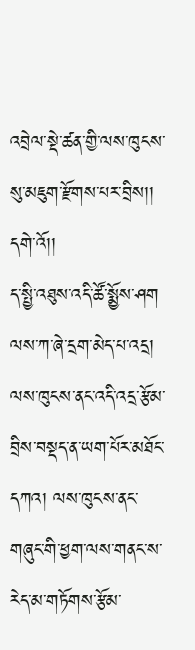འབྲེལ་སྡེ་ཚན་གྱི་ལས་ཁུངས་སུ་མཇུག་རྫོགས་པར་བྲིས།། དགེ་འོ།།
ད་སྤྱི་འཐུས་འདི་ཚོ་སྨྱོས་ཤག ལས་ཀ་ཞེ་དྲག་མེད་པ་འདྲ། ལས་ཁུངས་ནང་འདི་འདྲ་རྩོམ་བྲིས་བསྡད་ན་ཡག་པོར་མཐོང་དཀའ། ལས་ཁུངས་ནང་གཞུང་གི་ཕྱག་ལས་གནང་ས་རེད་མ་གཏོགས་རྩོམ་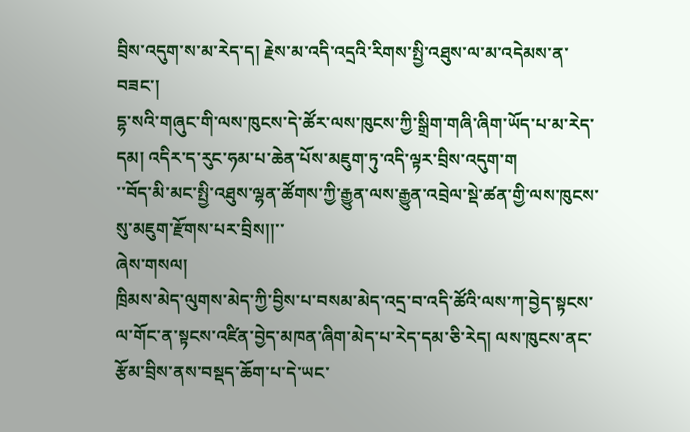བྲིས་འདུག་ས་མ་རེད་ད། རྗེས་མ་འདི་འདྲའི་རིགས་སྤྱི་འཐུས་ལ་མ་འདེམས་ན་བཟང་།
དྷ་སའི་གཞུང་གི་ལས་ཁུངས་དེ་ཚོར་ལས་ཁུངས་ཀྱི་སྒྲིག་གཞི་ཞིག་ཡོད་པ་མ་རེད་དམ། འདིར་ད་རུང་ཧམ་པ་ཆེན་པོས་མཇུག་ཏུ་འདི་ལྟར་བྲིས་འདུག་ག
་་བོད་མི་མང་སྤྱི་འཐུས་ལྷན་ཚོགས་ཀྱི་རྒྱུན་ལས་རྒྱུན་འབྲེལ་སྡེ་ཚན་གྱི་ལས་ཁུངས་སུ་མཇུག་རྫོགས་པར་བྲིས།།་་
ཞེས་གསལ།
ཁྲིམས་མེད་ལུགས་མེད་ཀྱི་བྱིས་པ་བསམ་མེད་འདྲ་བ་འདི་ཚོའི་ལས་ཀ་བྱེད་སྟངས་ལ་གོང་ན་སྟངས་འཛིན་བྱེད་མཁན་ཞིག་མེད་པ་རེད་དམ་ཅི་རེད། ལས་ཁུངས་ནང་རྩོམ་བྲིས་ནས་བསྡད་ཆོག་པ་དེ་ཡང་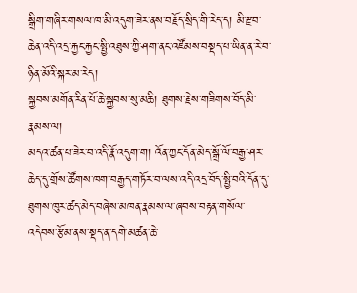སྒྲིག་གཞིར་གསལ་ཁ་མི་འདུག་ཟེར་ནས་བརྗོད་སྲིད་གི་རེད་ད། མི་རྫབ་ཆེན་འདི་འདྲ་རྐྱང་རྐྱང་སྤྱི་འཐུས་ཀྱི་ཤག་ནང་འཛོམས་བསྡད་པ་ཡིན་ན་རེ་བ་ཉིན་མོའི་སྐར་མ་རེད།
སྐྱབས་མགོན་རིན་པོ་ཆེ་སྐྱབས་སུ་མཆི། ཐུགས་རྗེས་གཟིགས་བོད་མི་རྣམས་ལ།
མདའ་ཚན་པ་ཟེར་བ་འདི་རྣོ་འདུག་ག། འོན་ཀྱང་དོན་མེད་སྒྲོ་ལོ་བརྒྱ་ཤར་ཆེད་དུ་གྲོས་ཚོགས་ཁག་བརྒྱད་གཏོར་བ་ལས་འདི་འདྲ་བོད་སྤྱི་བའི་དོན་དུ་ཐུགས་ཁུར་ཚད་མེད་བཞེས་མཁན་རྣམས་ལ་ཞབས་བརྟན་གསོལ་འདེབས་རྩོམ་ནས་སྡད་ན་དགེ་མཚན་ཆེ་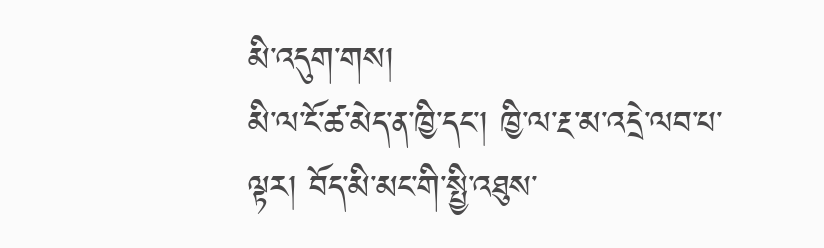མི་འདུག་གས།
མི་ལ་ངོ་ཚ་མེད་ན་ཁྱི་དང་། ཁྱི་ལ་རྔ་མ་འདྲེ་ལབ་པ་ལྟར། བོད་མི་མང་གི་སྤྱི་འཐུས་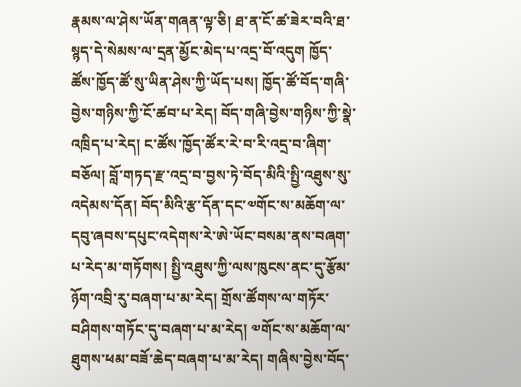རྣམས་ལ་ཤེས་ཡོན་གཞན་ལྟ་ཅི། ཐ་ན་ངོ་ཚ་ཟེར་བའི་ཐ་སྙད་དེ་སེམས་ལ་དྲན་མྱོང་མེད་པ་འདྲ་བོ་འདུག ཁྱོད་ཚོས་ཁྱོད་ཚོ་སུ་ཡིན་ཤེས་ཀྱི་ཡོད་པས། ཁྱོད་ཚོ་བོད་གཞི་བྱེས་གཉིས་ཀྱི་ངོ་ཚབ་པ་རེད། བོད་གཞི་བྱེས་གཉིས་ཀྱི་སྣེ་འཁྲིད་པ་རེད། ང་ཚོས་ཁྱོད་ཚོར་རེ་བ་རི་འདྲ་བ་ཞིག་བཅོལ། བློ་གཏད་རྫ་འདྲ་བ་བྱས་ཏེ་བོད་མིའི་སྤྱི་འཐུས་སུ་འདེམས་དོན། བོད་མིའི་རྩ་དོན་དང་༧གོང་ས་མཆོག་ལ་དབུ་ཞབས་དཔུང་འདེགས་རེ་ཨེ་ཡོང་བསམ་ནས་བཞག་པ་རེད་མ་གཏོགས། སྤྱི་འཐུས་ཀྱི་ལས་ཁུངས་ནང་དུ་རྩོམ་ཉོག་འབྲི་རུ་བཞག་པ་མ་རེད། གྲོས་ཚོགས་ལ་གཏོར་བཤིགས་གཏོང་དུ་བཞག་པ་མ་རེད། ༧གོང་ས་མཆོག་ལ་ཐུགས་ཕམ་བཟོ་ཆེད་བཞག་པ་མ་རེད། གཞིས་བྱེས་བོད་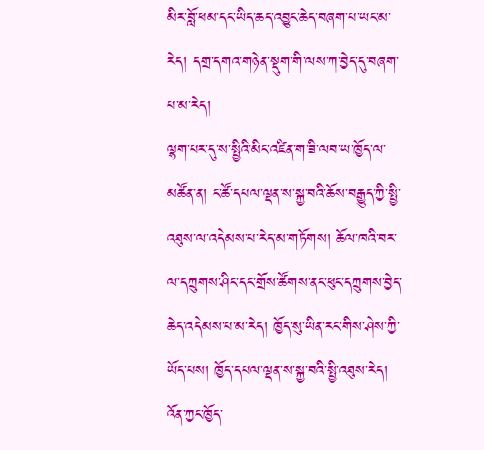མིར་བློ་ཕམ་དང་ཡིད་ཆད་འབྱུང་ཆེད་བཞག་པ་ཡང་མ་རེད། དགྲ་དགའ་གཉེན་སྡུག་གི་ལས་ཀ་བྱེད་དུ་བཞག་པ་མ་རེད།
ལྷག་པར་དུ་ས་སྤྱིའི་མིང་འཛིན་ག་ཟི་ལབ་ཡ་ཁྱོད་ལ་མཚོན་ན། ང་ཚོ་དཔལ་ལྡན་ས་སྐྱ་བའི་ཆོས་བརྒྱུད་ཀྱི་སྤྱི་འཐུས་ལ་འདེམས་པ་རེད་མ་གཏོགས། ཆོལ་ཁའི་བར་ལ་དཀྲུགས་ཤིང་དང་གྲོས་ཚོགས་ནང་ཕུང་དཀྲུགས་བྱེད་ཆེད་འདེམས་པ་མ་རེད། ཁྱོད་སུ་ཡིན་རང་གིས་ཤེས་ཀྱི་ཡོད་པས། ཁྱོད་དཔལ་ལྡན་ས་སྐྱ་བའི་སྤྱི་འཐུས་རེད། འོན་ཀྱང་ཁྱོད་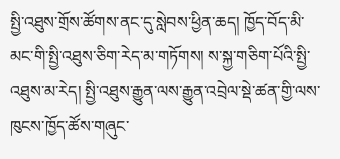སྤྱི་འཐུས་གྲོས་ཚོགས་ནང་དུ་སླེབས་ཕྱིན་ཆད། ཁྱོད་བོད་མི་མང་གི་སྤྱི་འཐུས་ཅིག་རེད་མ་གཏོགས། ས་སྐྱ་གཅིག་པོའི་སྤྱི་འཐུས་མ་རེད། སྤྱི་འཐུས་རྒྱུན་ལས་རྒྱུན་འབྲེལ་སྡེ་ཚན་གྱི་ལས་ཁུངས་ཁྱོད་ཚོས་གཞུང་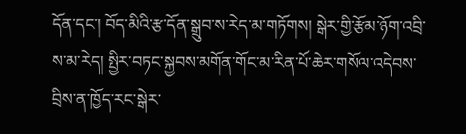དོན་དང་། བོད་མིའི་རྩ་དོན་སྒྲུབ་ས་རེད་མ་གཏོགས། སྒེར་གྱི་རྩོམ་ཉོག་འབྲི་ས་མ་རེད། སྤྱིར་བཏང་སྐྱབས་མགོན་གོང་མ་རིན་པོ་ཆེར་གསོལ་འདེབས་བྲིས་ན་ཁྱོད་རང་སྒེར་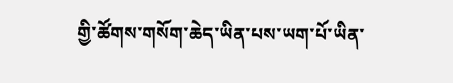གྱི་ཚོགས་གསོག་ཆེད་ཡིན་པས་ཡག་པོ་ཡིན་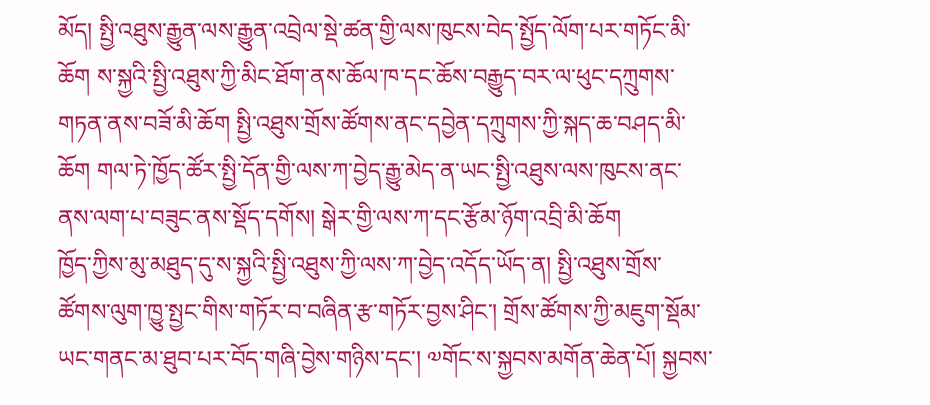མོད། སྤྱི་འཐུས་རྒྱུན་ལས་རྒྱུན་འབྲེལ་སྡེ་ཚན་གྱི་ལས་ཁུངས་བེད་སྤྱོད་ལོག་པར་གཏོང་མི་ཆོག ས་སྐྱའི་སྤྱི་འཐུས་ཀྱི་མིང་ཐོག་ནས་ཆོལ་ཁ་དང་ཆོས་བརྒྱུད་བར་ལ་ཕུང་དཀྲུགས་གཏན་ནས་བཟོ་མི་ཆོག སྤྱི་འཐུས་གྲོས་ཚོགས་ནང་དབྱེན་དཀྲུགས་ཀྱི་སྐད་ཆ་བཤད་མི་ཆོག གལ་ཏེ་ཁྱོད་ཚོར་སྤྱི་དོན་གྱི་ལས་ཀ་བྱེད་རྒྱུ་མེད་ན་ཡང་སྤྱི་འཐུས་ལས་ཁུངས་ནང་ནས་ལག་པ་བཟུང་ནས་སྡོད་དགོས། སྒེར་གྱི་ལས་ཀ་དང་རྩོམ་ཉོག་འབྲི་མི་ཆོག
ཁྱོད་ཀྱིས་མུ་མཐུད་དུ་ས་སྐྱའི་སྤྱི་འཐུས་ཀྱི་ལས་ཀ་བྱེད་འདོད་ཡོད་ན། སྤྱི་འཐུས་གྲོས་ཚོགས་ལུག་ཁྱུ་སྤྱང་གིས་གཏོར་བ་བཞིན་རྩ་གཏོར་བྱས་ཤིང་། གྲོས་ཚོགས་ཀྱི་མཇུག་སྡོམ་ཡང་གནང་མ་ཐུབ་པར་བོད་གཞི་བྱེས་གཉིས་དང་། ༧གོང་ས་སྐྱབས་མགོན་ཆེན་པོ། སྐྱབས་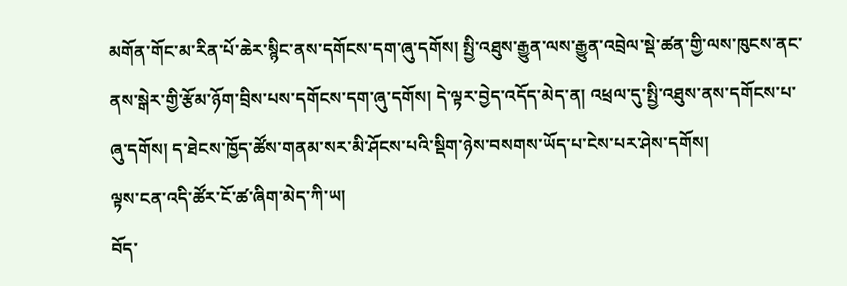མགོན་གོང་མ་རིན་པོ་ཆེར་སྙིང་ནས་དགོངས་དག་ཞུ་དགོས། སྤྱི་འཐུས་རྒྱུན་ལས་རྒྱུན་འབྲེལ་སྡེ་ཚན་གྱི་ལས་ཁུངས་ནང་ནས་སྒེར་གྱི་རྩོམ་ཉོག་བྲིས་པས་དགོངས་དག་ཞུ་དགོས། དེ་ལྟར་བྱེད་འདོད་མེད་ན། འཕྲལ་དུ་སྤྱི་འཐུས་ནས་དགོངས་པ་ཞུ་དགོས། ད་ཐེངས་ཁྱོད་ཚོས་གནམ་སར་མི་ཤོངས་པའི་སྡིག་ཉེས་བསགས་ཡོད་པ་ངེས་པར་ཤེས་དགོས།
ལྟས་ངན་འདི་ཚོར་ངོ་ཚ་ཞིག་མེད་ཀི་ཡ།
བོད་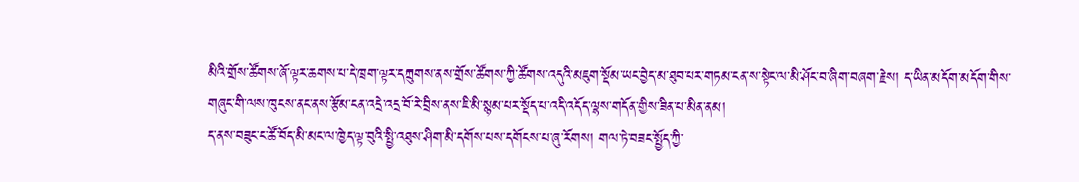མིའི་གྲོས་ཚོགས་ཞོ་ལྟར་ཆགས་པ་དེ་ཁྲག་ལྟར་དཀྲུགས་ནས་གྲོས་ཚོགས་ཀྱི་ཚོགས་འདུའི་མཇུག་སྡོམ་ཡང་བྱེད་མ་ཐུབ་པར་གཏམ་ངན་ས་སྟེང་ལ་མི་ཤོང་བ་ཞིག་བཞག་རྗེས། ད་ཡིན་མདོག་མདོག་གིས་གཞུང་གི་ལས་ཁུངས་ནང་ནས་རྩོམ་ངན་འདྲེ་འདྲ་བོ་རེ་བྲིས་ནས་ཇི་མི་སྙམ་པར་སྡོད་པ་འདི་འདོད་ལྷས་གདོན་གྱིས་ཟིན་པ་མིན་ནམ།
ད་ནས་བཟུང་ང་ཚོ་བོད་མི་མང་ལ་ཁྱེད་ལྟ་བུའི་སྤྱི་འཐུས་ཤིག་མི་དགོས་པས་དགོངས་པ་ཞུ་རོགས། གལ་ཏེ་བཟང་སྤྱོད་ཀྱི་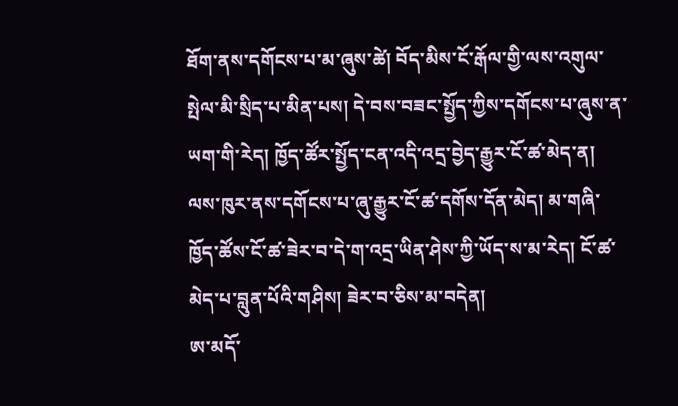ཐོག་ནས་དགོངས་པ་མ་ཞུས་ཚེ། བོད་མིས་ངོ་རྒོལ་གྱི་ལས་འགུལ་སྤེལ་མི་སྲིད་པ་མིན་པས། དེ་བས་བཟང་སྤྱོད་ཀྱིས་དགོངས་པ་ཞུས་ན་ཡག་གི་རེད། ཁྱོད་ཚོར་སྤྱོད་ངན་འདི་འདྲ་བྱེད་རྒྱུར་ངོ་ཚ་མེད་ན། ལས་ཁུར་ནས་དགོངས་པ་ཞུ་རྒྱུར་ངོ་ཚ་དགོས་དོན་མེད། མ་གཞི་ཁྱོད་ཚོས་ངོ་ཚ་ཟེར་བ་དེ་ག་འདྲ་ཡིན་ཤེས་ཀྱི་ཡོད་ས་མ་རེད། ངོ་ཚ་མེད་པ་བླུན་པོའི་གཤིས། ཟེར་བ་ཅིས་མ་བདེན།
ཨ་མདོ་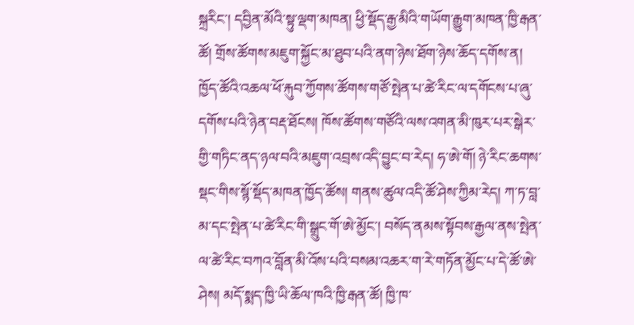སྐྲརིང་། དབྱིན་མོའི་སྟུ་ལྡག་མཁན། ཕྱི་སྡོད་རྒྱ་མིའི་གཡོག་རྒྱུག་མཁན་ཁྱི་རྒན་ཚོ། གྲོས་ཚོགས་མཇུག་སྐྱོང་མ་ཐུབ་པའི་ནག་ཉེས་ཐོག་ཉེས་ཆོད་དགོས་ན། ཁྱོད་ཚོའི་འཆལ་ཕོ་རྐུབ་ཀྱོགས་ཚོགས་གཙོ་སྤེན་པ་ཚེ་རིང་ལ་དགོངས་པ་ཞུ་དགོས་པའི་ཉེན་བརྡ་ཐོངས། ཁོས་ཚོགས་གཙོའི་ལས་འགན་མི་ཁུར་པར་སྒེར་གྱི་གཏིང་ནད་ཉལ་བའི་མཇུག་འབྲས་འདི་བྱུང་བ་རེད། ཧ་ཨེ་གོ། ཉེ་རིང་ཆགས་སྡང་གིས་སྙོ་སྡོད་མཁན་ཁྱོད་ཚོས། གནས་ཚུལ་འདི་ཚོ་ཤེས་ཀྱིམ་རེད། ཀ་ཏ་བླ་མ་དང་སྤེན་པ་ཚེ་རིང་གི་སྒྲུང་གོ་ཨེ་མྱོང་། བསོད་ནམས་སྟོབས་རྒྱལ་ནས་སྤེན་ལ་ཚེ་རིང་བཀའ་བློན་མི་འོས་པའི་བསམ་འཆར་ག་རེ་གཏོན་མྱོང་པ་དེ་ཚོ་ཨེ་ཤེས། མདོ་སྨད་ཁྱི་ཡི་ཆོལ་ཁའི་ཁྱི་རྒན་ཚོ། ཁྱི་ཁ་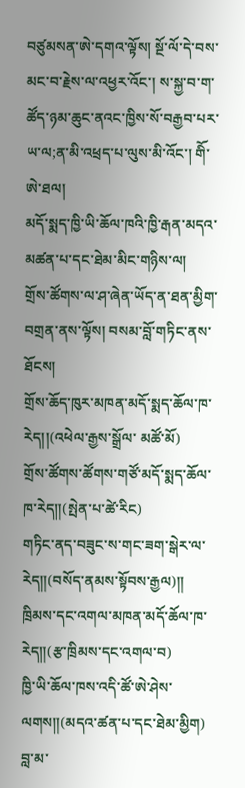བཙུམསན་ཨེ་དགའ་ལྟོས། སྔོ་ལོ་དེ་བས་མང་བ་རྗེས་ལ་འཕྱར་འོང་། ས་སྐྱ་བ་ག་ཚོད་ཉམ་ཆུང་ནའང་ཁྱིས་སོ་བརྒྱབ་པར་ཡ་ལ;ན་མི་འཕྲད་པ་ལུས་མི་འོང་། གིོ་ཨེ་ཐལ།
མདོ་སྨད་ཁྱི་ཡི་ཆོལ་ཁའི་ཁྱི་རྒན་མདའ་མཚན་པ་དང་ཐེམ་མིང་གཉིས་ལ།
གྲོས་ཚོགས་ལ་ཤ་ཞེན་ཡོད་ན་ཐན་མྱིག་བགྲན་ནས་ལྟོས། བསམ་བློ་གཏིང་ནས་ཐོངས།
གྲོས་ཆོད་ཁུར་མཁན་མདོ་སྨད་ཆོལ་ཁ་རེད།།(འཕེལ་རྒྱས་སྒྲོལ་ མཚོ་མོ)
གྲོས་ཚོགས་ཚོགས་གཙོ་མདོ་སྨད་ཆོལ་ཁ་རེད༎(སྤེན་པ་ཚེ་རིང)
གཏིང་ནད་བཟུང་ས་གང་ཟག་སྒེར་ལ་རེད༎(བསོད་ནམས་སྟོབས་རྒྱལ)༎
ཁྲིམས་དང་འགལ་མཁན་མདོ་ཆོལ་ཁ་རེད༎(རྩ་ཁྲིམས་དང་འགལ་བ)
ཁྱི་ཡི་ཆོལ་ཁས་འདི་ཚོ་ཨེ་ཤེས་ལགས༎(མདའ་ཚན་པ་དང་ཐེམ་མྱིག)
བླ་མ་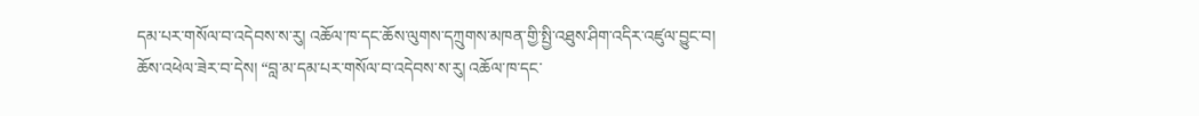དམ་པར་གསོལ་བ་འདེབས་ས་རུ། འཆོལ་ཁ་དང་ཆོས་ལུགས་དཀྲུགས་མཁན་གྱི་སྤྱི་འཐུས་ཤིག་འདིར་འཛུལ་བྱུང་བ།
ཆོས་འཕེལ་ཟེར་བ་དེས། “བླ་མ་དམ་པར་གསོལ་བ་འདེབས་ས་རུ། འཆོལ་ཁ་དང་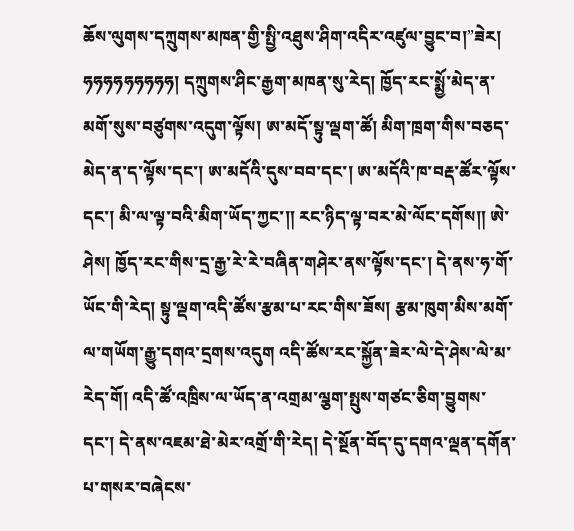ཆོས་ལུགས་དཀྲུགས་མཁན་གྱི་སྤྱི་འཐུས་ཤིག་འདིར་འཛུལ་བྱུང་བ།”ཟེར། ཧཧཧཧཧཧཧཧཧ། དཀྲུགས་ཤིང་རྒྱག་མཁན་སུ་རེད། ཁྱོད་རང་སྨྱོ་མེད་ན་མགོ་སུས་བཙུགས་འདུག་ལྟོས། ཨ་མདོ་སྟུ་ལྡག་ཚོ། མིག་ཁྲག་གིས་བཅད་མེད་ན་ད་ལྟོས་དང་། ཨ་མདོའི་དུས་བབ་དང་། ཨ་མདོའི་ཁ་བརྡ་ཚོར་ལྟོས་དང་། མི་ལ་ལྟ་བའི་མིག་ཡོད་ཀྱང་༎ རང་ཉིད་ལྟ་བར་མེ་ལོང་དགོས༎ ཨེ་ཤེས། ཁྱོད་རང་གིས་དྲ་རྒྱ་རེ་རེ་བཞིན་གཤེར་ནས་ལྟོས་དང་། དེ་ནས་ཧ་གོ་ཡོང་གི་རེད། སྟུ་ལྡག་འདི་ཚོས་རྩམ་པ་རང་གིས་ཟོས། རྩམ་ཁུག་མིས་མགོ་ལ་གཡོག་རྒྱུ་དགའ་དྲགས་འདུག འདི་ཚོས་རང་སྐྱོན་ཟེར་ལེ་དེ་ཤེས་ལེ་མ་རེད་གོ། འདི་ཚོ་འཁྲིས་ལ་ཡོད་ན་འགྲམ་ལྕག་སྤུས་གཙང་ཅིག་བྱུགས་དང་། དེ་ནས་འཇམ་ཐེ་མེར་འགྲོ་གི་རེད། དེ་སྔོན་བོད་དུ་དགའ་ལྡན་དགོན་པ་གསར་བཞེངས་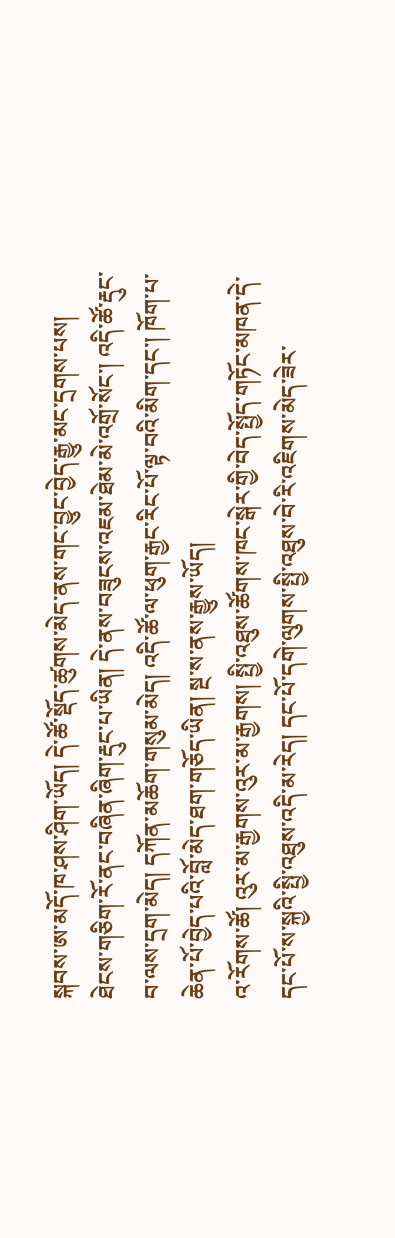སྐབས་ཨ་མདོ་ཁ་ཤས་ཤིག་ཡོད། དེ་ཚོ་སྡོད་ཚུགས་མེད་ནས་གང་བྱུང་བྱེད་རྒྱུ་མང་དྲགས་པས། ཐེངས་གཅིག་རོ་ནང་བཞིན་ཞིག་རྡུང་པ་ཡིན། དེ་ནས་བཟུངས་འཇམ་ཐེམ་མེ་འགྲོ་སོང་། འདི་ཚོ་རྡུང་བ་ལས་དྲག་མེད། དཀོན་མཆོག་གསུམ་མེད། འདི་ཚོ་ལ་ཕུག་རྒྱང་རིང་པོ་ལྟ་བའི་མིག་དང་། ཁོག་པ་ཆེན་པོ་བྱེད་པའི་བློ་མེད་ཐག་གཅོད་ཡིན། སྔ་ས་ནས་རྒྱུས་ཡོད།
འ་རོགས་ཚོ། འུར་མ་རྒྱགས་འུར་མ་རྒྱགས། སྤྱི་འཐུས་ཚོགས་ཁང་སྒེར་གྱི་བེད་སྤྱོད་གཏོང་མཁན་དེ་དང་པོ་ས་སྐྱའི་སྤྱི་འཐུས་འདི་མ་རེད། དང་པོ་དགེ་ལུགས་སྤྱི་འཐུས་བེ་རི་འཇིགས་མེད་ཟེར་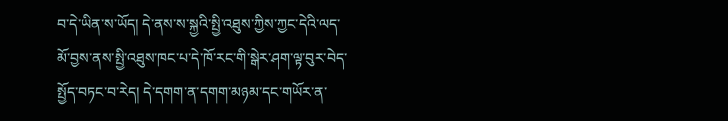བ་དེ་ཡིན་ས་ཡོད། དེ་ནས་ས་སྐྱའི་སྤྱི་འཐུས་ཀྱིས་ཀྱང་དེའི་ལད་མོ་བྱས་ནས་སྤྱི་འཐུས་ཁང་པ་དེ་ཁོ་རང་གི་སྒེར་ཤག་ལྟ་བུར་བེད་སྤྱོད་བཏང་བ་རེད། དེ་དགག་ན་དགག་མཉམ་དང་གཡོར་ན་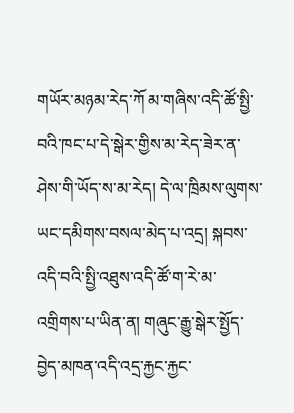གཡོར་མཉམ་རེད་ཀོ མ་གཞིས་འདི་ཚོ་སྤྱི་བའི་ཁང་པ་དེ་སྒེར་གྱིས་མ་རེད་ཟེར་ན་ཤེས་གི་ཡོད་ས་མ་རེད། དེ་ལ་ཁྲིམས་ལུགས་ཡང་དམིགས་བསལ་མེད་པ་འདྲ། སྐབས་འདི་བའི་སྤྱི་འཐུས་འདི་ཚོ་ག་རེ་མ་འགྲིགས་པ་ཡིན་ན། གཞུང་རྒྱུ་སྒེར་སྤྱོད་བྱེད་མཁན་འདི་འདྲ་རྐྱང་རྐྱང་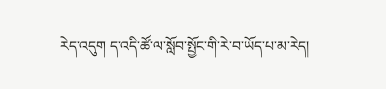རེད་འདུག ད་འདི་ཚོ་ལ་སློབ་སྤྱོང་གི་རེ་བ་ཡོད་པ་མ་རེད།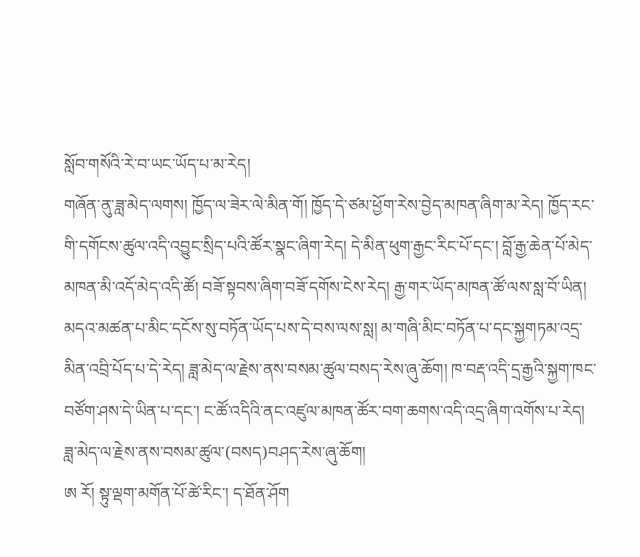སློབ་གསོའི་རེ་བ་ཡང་ཡོད་པ་མ་རེད།
གཞོན་ནུ་ཟླ་མེད་ལགས། ཁྱོད་ལ་ཟེར་ལེ་མིན་གོ། ཁྱོད་དེ་ཙམ་ཕྱོག་རེས་བྱེད་མཁན་ཞིག་མ་རེད། ཁྱོད་རང་གི་དགོངས་ཚུལ་འདི་འབྱུང་སྲིད་པའི་ཚོར་སྣང་ཞིག་རེད། དེ་མིན་ཕུག་རྒྱང་རིང་པོ་དང་། བློ་རྒྱ་ཆེན་པོ་མེད་མཁན་མི་འདོ་མེད་འདི་ཚོ། བཟོ་སྟབས་ཞིག་བཟོ་དགོས་ངེས་རེད། རྒྱ་གར་ཡོད་མཁན་ཚོ་ལས་སླ་བོ་ཡིན། མདའ་མཚན་པ་མིང་དངོས་སུ་བཏོན་ཡོད་པས་དེ་བས་ལས་སླ། མ་གཞི་མིང་བཏོན་པ་དང་སྐྱགཏམ་འདྲ་མིན་འབྲི་པོད་པ་དེ་རེད། ཟླ་མེད་ལ་རྗེས་ནས་བསམ་ཚུལ་བསད་རེས་ཞུ་ཆོག། ཁ་བརྡ་འདི་དྲ་རྒྱའི་སྐྱག་ཁང་བཙོག་ཤས་དེ་ཡིན་པ་དང་། ང་ཚོ་འདིའི་ནང་འཛུལ་མཁན་ཚོར་བག་ཆགས་འདི་འདྲ་ཞིག་འགོས་པ་རེད།
ཟླ་མེད་ལ་རྗེས་ནས་བསམ་ཚུལ་(བསད)བཤད་རེས་ཞུ་ཆོག།
ཨ རོ། སྟུ་ལྡག་མགོན་པོ་ཚེ་རིང་། ད་ཐོན་ཤོག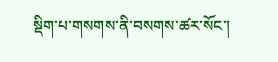སྡིག་པ་གསགས་ནི་བསགས་ཚར་སོང་།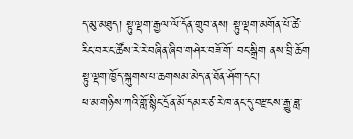ད་མུ་མཐུད། སྟུ་ལྡག་རྒྱལ་ལོ་དོན་གྲུབ་ནས། སྟུ་ལྡག་མགོན་པོ་ཚེ་རིང་བར་ང་ཚོས་རེ་རེ་བཞིན་ཞིབ་གཤེར་བཟོ་གོ་ བང་སྒྲིག ནས་བྲི་ཆོག སྟུ་ལྡག་ཁྱོད་སྐུགས་པ་ཆགསམ་མེད་ན་ཐོན་ཤོག་དང་།
ཕ་མ་གཉིས་ཀའི་གློ་སྙིང་དྲོན་མོ་དམར་ཙ་རེ་ཁ་ནང་དུ་བརྫངས་རྒྱུ་ཟླ་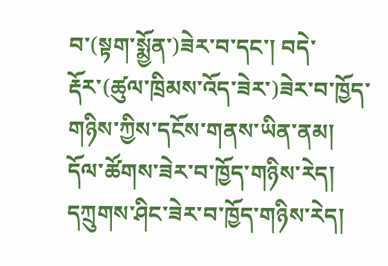བ་(སྟག་སྨྱོན་)ཟེར་བ་དང་། བདེ་རྡོར་(ཚུལ་ཁྲིམས་འོད་ཟེར་)ཟེར་བ་ཁྱོད་གཉིས་ཀྱིས་དངོས་གནས་ཡིན་ནམ། དོལ་ཚོགས་ཟེར་བ་ཁྱོད་གཉིས་རེད། དཀྲུགས་ཤིང་ཟེར་བ་ཁྱོད་གཉིས་རེད།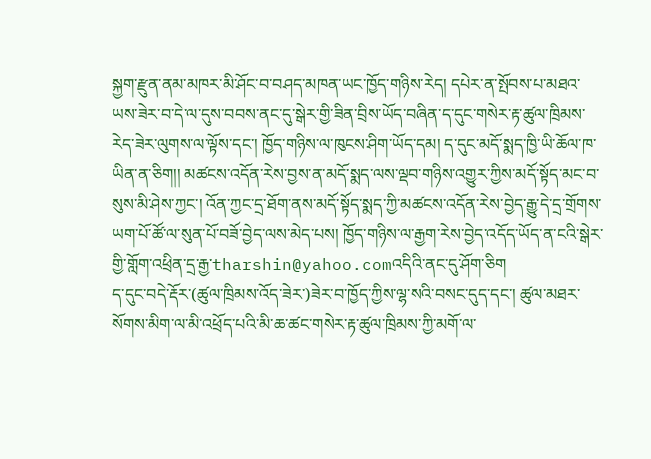སྐྱག་རྫུན་ནམ་མཁར་མི་ཤོང་བ་བཤད་མཁན་ཡང་ཁྱོད་གཉིས་རེད། དཔེར་ན་སྤོབས་པ་མཐའ་ཡས་ཟེར་བ་དེ་ལ་དུས་བབས་ནང་དུ་སྒེར་གྱི་ཟིན་བྲིས་ཡོད་བཞིན་ད་དུང་གསེར་རྟ་ཚུལ་ཁྲིམས་རེད་ཟེར་ལུགས་ལ་ལྟོས་དང་། ཁྱོད་གཉིས་ལ་ཁུངས་ཤིག་ཡོད་དམ། ད་དུང་མདོ་སྨད་ཁྱི་ཡི་ཆོལ་ཁ་ཡིན་ན་ཅིག།། མཚངས་འདོན་རེས་བྱས་ན་མདོ་སྨད་ལས་ལྡབ་གཉིས་འགྱུར་ཀྱིས་མདོ་སྟོད་མང་བ་སུས་མི་ཤེས་ཀྱང་། འོན་ཀྱང་དྲ་ཐོག་ནས་མདོ་སྟོད་སྨད་ཀྱི་མཚངས་འདོན་རེས་བྱེད་རྒྱུ་དེ་དྲ་གྲོགས་ཡག་པོ་ཚོ་ལ་སུན་པོ་བཟོ་བྱེད་ལས་མེད་པས། ཁྱོད་གཉིས་ལ་རྒྱག་རེས་བྱེད་འདོད་ཡོད་ན་ངའི་སྒེར་གྱི་གློག་འཕྲིན་དྲ་རྒྱ་tharshin@yahoo.comའདིའི་ནང་དུ་ཤོག་ཅིག
ད་དུང་བདེ་རྡོར་(ཚུལ་ཁྲིམས་འོད་ཟེར་)ཟེར་བ་ཁྱོད་ཀྱིས་ལྷ་སའི་བསང་དུད་དང་། ཚུལ་མཐར་སོགས་མིག་ལ་མི་འཕྲོད་པའི་མི་ཆ་ཚང་གསེར་རྟ་ཚུལ་ཁྲིམས་ཀྱི་མགོ་ལ་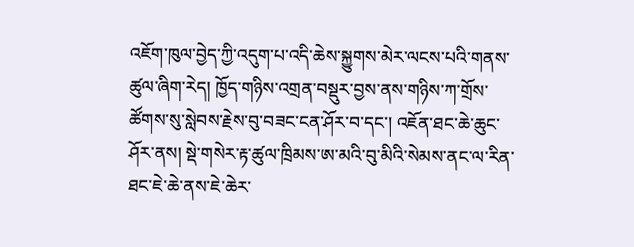འཇོག་ཁུལ་བྱེད་ཀྱི་འདུག་པ་འདི་ཆེས་སྐྱུགས་མེར་ལངས་པའི་གནས་ཚུལ་ཞིག་རེད། ཁྱོད་གཉིས་འགྲན་བསྡུར་བྱས་ནས་གཉིས་ཀ་གྲོས་ཚོགས་སུ་སླེབས་རྗེས་བུ་བཟང་ངན་ཤོར་བ་དང་། འཇོན་ཐང་ཆེ་ཆུང་ཤོར་ནས། སྡེ་གསེར་རྟ་ཚུལ་ཁྲིམས་ཨ་མའི་བུ་མིའི་སེམས་ནང་ལ་རིན་ཐང་ཇེ་ཆེ་ནས་ཇེ་ཆེར་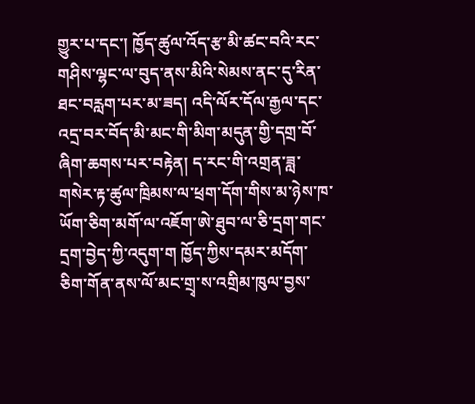གྱུར་པ་དང་། ཁྱོད་ཚུལ་འོད་རྩ་མི་ཚང་བའི་རང་གཤིས་ལྷང་ལ་བུད་ནས་མིའི་སེམས་ནང་དུ་རིན་ཐང་བརླག་པར་མ་ཟད། འདི་ལོར་དོལ་རྒྱལ་དང་འདྲ་བར་བོད་མི་མང་གི་མིག་མདུན་གྱི་དགྲ་བོ་ཞིག་ཆགས་པར་བརྟེན། ད་རང་གི་འགྲན་ཟླ་གསེར་རྟ་ཚུལ་ཁྲིམས་ལ་ཕྲག་དོག་གིས་མ་ཉེས་ཁ་ཡོག་ཅིག་མགོ་ལ་འཇོག་ཨེ་ཐུབ་ལ་ཅི་དྲག་གང་དྲག་བྱེད་ཀྱི་འདུག་ག ཁྱོད་ཀྱིས་དམར་མདོག་ཅིག་གོན་ནས་ལོ་མང་གྲྭ་ས་འགྲིམ་ཁུལ་བྱས་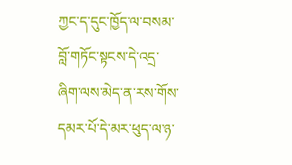ཀྱང་ད་དུང་ཁྱོད་ལ་བསམ་བློ་གཏོང་སྟངས་དེ་འདྲ་ཞིག་ལས་མེད་ན་རས་གོས་དམར་པོ་དེ་མར་ཕུད་ལ་ཉ་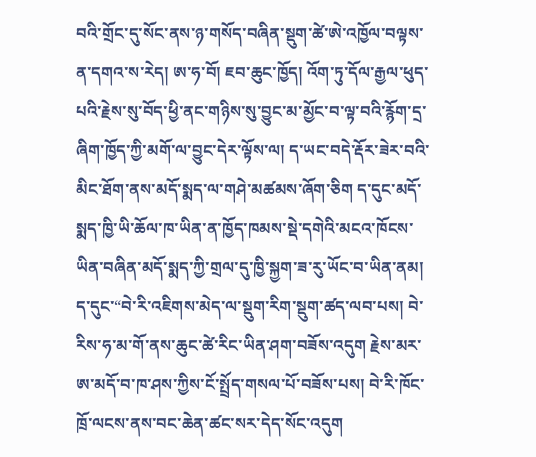བའི་གྲོང་དུ་སོང་ནས་ཉ་གསོད་བཞིན་སྡུག་ཚེ་ཨེ་འཁྱོལ་བལྟས་ན་དགའ་ས་རེད། ཨ་ཧ་བོ། ཇབ་ཆུང་ཁྱོད། འོག་ཏུ་དོལ་རྒྱལ་ཕུད་པའི་རྗེས་སུ་བོད་ཕྱི་ནང་གཉིས་སུ་བྱུང་མ་མྱོང་བ་ལྟ་བའི་རྙོག་དྲ་ཞིག་ཁྱོད་ཀྱི་མགོ་ལ་བྱུང་དེར་ལྟོས་ལ། ད་ཡང་བདེ་རྡོར་ཟེར་བའི་མིང་ཐོག་ནས་མདོ་སྨད་ལ་གཤེ་མཚམས་ཞོག་ཅིག ད་དུང་མདོ་སྨད་ཁྱི་ཡི་ཆོལ་ཁ་ཡིན་ན་ཁྱོད་ཁམས་སྡེ་དགེའི་མངའ་ཁོངས་ཡིན་བཞིན་མདོ་སྨད་ཀྱི་གྲལ་དུ་ཁྱི་སྐྱག་ཟ་རུ་ཡོང་བ་ཡིན་ནམ།
ད་དུང་“བེ་རི་འཇིགས་མེད་ལ་སྡུག་རིག་སྡུག་ཚད་ལབ་པས། བེ་རིས་ཧ་མ་གོ་ནས་ཆུང་ཚེ་རིང་ཡིན་ཤག་བཟོས་འདུག རྗེས་མར་ཨ་མདོ་བ་ཁ་ཤས་ཀྱིས་ངོ་སྤྲོད་གསལ་པོ་བཟོས་པས། བེ་རི་ཁོང་ཁྲོ་ལངས་ནས་བང་ཆེན་ཚང་སར་དེད་སོང་འདུག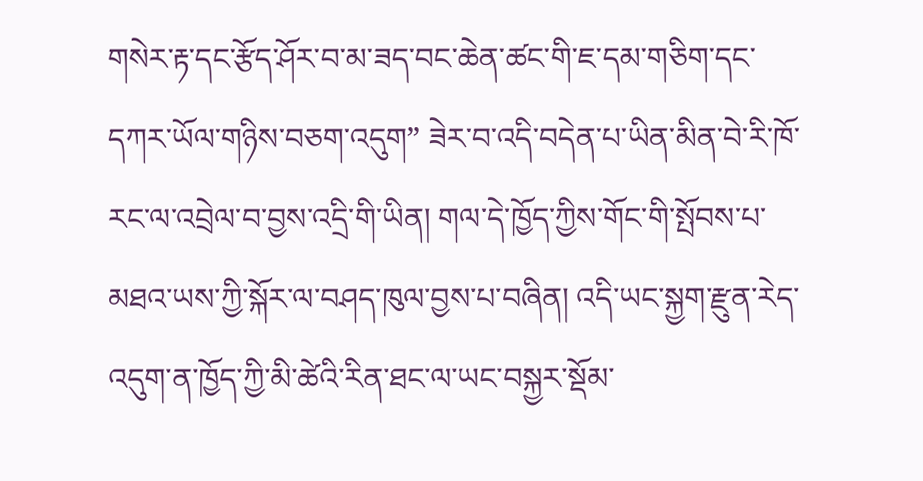གསེར་རྟ་དང་རྩོད་ཤོར་བ་མ་ཟད་བང་ཆེན་ཚང་གི་ཇ་དམ་གཅིག་དང་དཀར་ཡོལ་གཉིས་བཅག་འདུག” ཟེར་བ་འདི་བདེན་པ་ཡིན་མིན་བེ་རི་ཁོ་རང་ལ་འབྲེལ་བ་བྱས་འདྲི་གི་ཡིན། གལ་དེ་ཁྱོད་ཀྱིས་གོང་གི་སྤོབས་པ་མཐའ་ཡས་ཀྱི་སྐོར་ལ་བཤད་ཁུལ་བྱས་པ་བཞིན། འདི་ཡང་སྐྱག་རྫུན་རེད་འདུག་ན་ཁྱོད་ཀྱི་མི་ཚེའི་རིན་ཐང་ལ་ཡང་བསྐྱར་སྡོམ་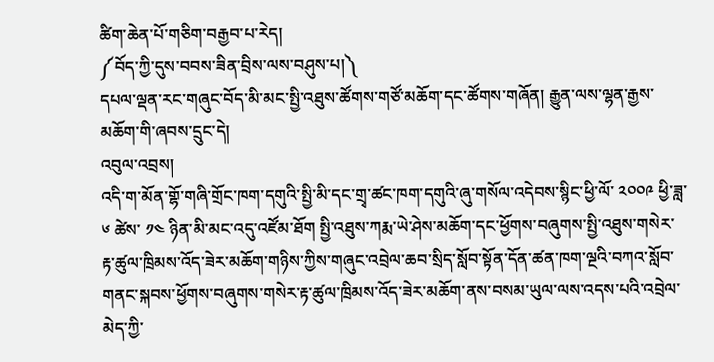ཚིག་ཆེན་པོ་གཅིག་བརྒྱབ་པ་རེད།
༼བོད་ཀྱི་དུས་བབས་ཟིན་བྲིས་ལས་བཤུས་པ།༽
དཔལ་ལྡན་རང་གཞུང་བོད་མི་མང་སྤྱི་འཐུས་ཚོགས་གཙོ་མཆོག་དང་ཚོགས་གཞོན། རྒྱུན་ལས་ལྷན་རྒྱས་མཆོག་གི་ཞབས་དྲུང་དེ།
འབུལ་འབྲས།
འདི་ག་མོན་གྷོ་གཞི་གྲོང་ཁག་དགུའི་སྤྱི་མི་དང་གྲྭ་ཚང་ཁག་དགུའི་ཞུ་གསོལ་འདེབས་སྙིང་ཕྱི་ལོ་ ༢༠༠༩ ཕྱི་ཟླ་ ༦ ཚེས་ ༡༤ ཉིན་མི་མང་འདུ་འཛོམ་ཐོག སྤྱི་འཐུས་ཀརྨ་ཡེ་ཤེས་མཆོག་དང་ཕྱོགས་བཞུགས་སྤྱི་འཐུས་གསེར་རྟ་ཚུལ་ཁྲིམས་འོད་ཟེར་མཆོག་གཉིས་ཀྱིས་གཞུང་འབྲེལ་ཆབ་སྲིད་སློབ་སྟོན་དོན་ཚན་ཁག་ལྔའི་བཀའ་སློབ་གནང་སྐབས་ཕྱོགས་བཞུགས་གསེར་རྟ་ཚུལ་ཁྲིམས་འོད་ཟེར་མཆོག་ནས་བསམ་ཡུལ་ལས་འདས་པའི་འབྲེལ་མེད་ཀྱི་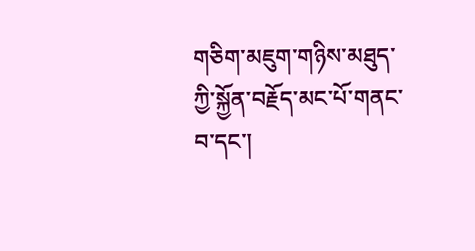གཅིག་མཇུག་གཉིས་མཐུད་ཀྱི་སྐྱོན་བརྗོད་མང་པོ་གནང་བ་དང་།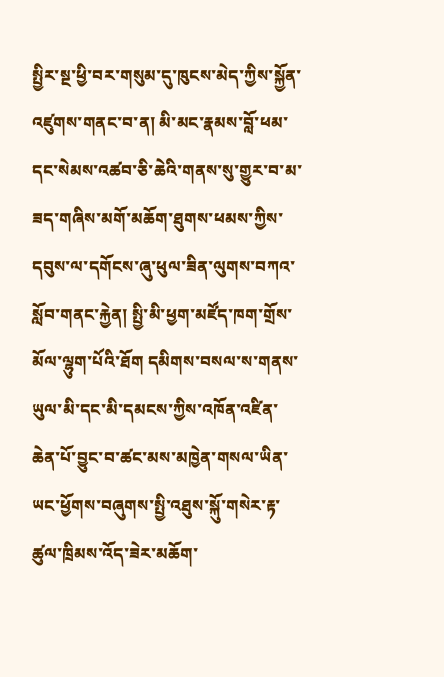སྤྱིར་སྔ་ཕྱི་བར་གསུམ་དུ་ཁུངས་མེད་ཀྱིས་སྐྱོན་འཛུགས་གནང་བ་ན། མི་མང་རྣམས་བློ་ཕམ་དང་སེམས་འཚབ་ཅི་ཆེའི་གནས་སུ་གྱུར་བ་མ་ཟད་གཞིས་མགོ་མཆོག་ཐུགས་ཕམས་ཀྱིས་དབུས་ལ་དགོངས་ཞུ་ཕུལ་ཟིན་ལུགས་བཀའ་སློབ་གནང་རྐྱེན། སྤྱི་མི་ཕྱག་མཛོད་ཁག་གྲོས་མོལ་ལྷུག་པོའི་ཐོག དམིགས་བསལ་ས་གནས་ཡུལ་མི་དང་མི་དམངས་ཀྱིས་འཁོན་འཛིན་ཆེན་པོ་བྱུང་བ་ཚང་མས་མཁྱེན་གསལ་ཡིན་ཡང་ཕྱོགས་བཞུགས་སྤྱི་འཐུས་སྐོུ་གསེར་རྟ་ཚུལ་ཁྲིམས་འོད་ཟེར་མཆོག་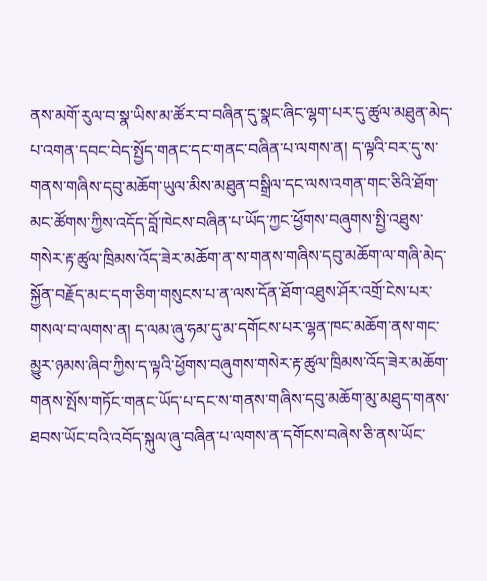ནས་མགོ་རུལ་བ་སྣ་ཡིས་མ་ཚོར་བ་བཞིན་དུ་སྣང་ཞིང་ལྷག་པར་དུ་ཚུལ་མཐུན་མེད་པ་འགན་དབང་བེད་སྤྱོད་གནང་དང་གནང་བཞིན་པ་ལགས་ན། ད་ལྟའི་བར་དུ་ས་གནས་གཞིས་དབུ་མཆོག་ཡུལ་མིས་མཐུན་བསྒྲིལ་དང་ལས་འགན་གང་ཅིའི་ཐོག་མང་ཚོགས་ཀྱིས་འདོད་བློ་ཁེངས་བཞིན་པ་ཡོད་ཀྱང་ཕྱོགས་བཞུགས་སྤྱི་འཐུས་གསེར་རྟ་ཚུལ་ཁྲིམས་འོད་ཟེར་མཆོག་ན་ས་གནས་གཞིས་དབུ་མཆོག་ལ་གཞི་མེད་སྐྱོན་བརྗོད་མང་དག་ཅིག་གསུངས་པ་ན་ལས་དོན་ཐོག་འཐུས་ཤོར་འགྲོ་ངེས་པར་གསལ་བ་ལགས་ན། ད་ལམ་ཞུ་ཧམ་དུ་མ་དགོངས་པར་ལྷན་ཁང་མཆོག་ནས་གང་མྱུར་ཉམས་ཞིབ་ཀྱིས་ད་ལྟའི་ཕྱོགས་བཞུགས་གསེར་རྟ་ཚུལ་ཁྲིམས་འོད་ཟེར་མཆོག་
གནས་སྤོས་གཏོང་གནང་ཡོད་པ་དང་ས་གནས་གཞིས་དབུ་མཆོག་མུ་མཐུད་གནས་ཐབས་ཡོང་བའི་འབོད་སྐུལ་ཞུ་བཞིན་པ་ལགས་ན་དགོངས་བཞེས་ཅི་ནས་ཡོང་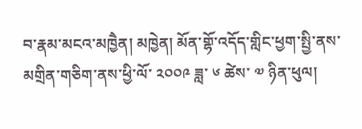བ་རྣམ་མངའ་མཁྱཻན། མཁྱེན། མོན་གྷོ་འདོད་གླིང་ཕྱག་སྤྱི་ནས་མགྲིན་གཅིག་ནས་ཕྱི་ལོ་ ༢༠༠༩ ཟླ་ ༦ ཚེས་ ༧ ཉིན་ཕུལ།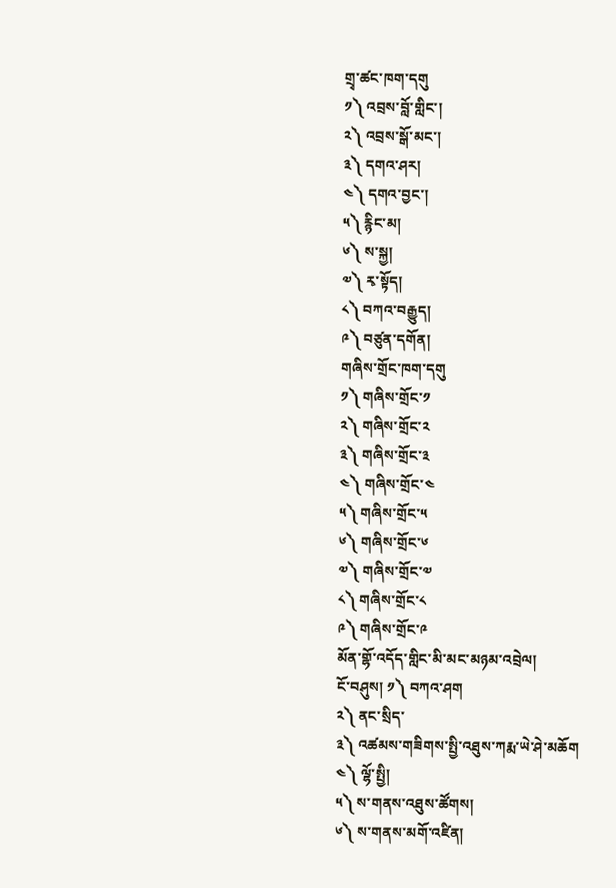གྲྭ་ཚང་ཁག་དགུ
༡༽ འབྲས་བློ་གླིང་།
༢༽ འབྲས་སྒོ་མང་།
༣༽ དགའ་ཤར།
༤༽ དགའ་བྱང་།
༥༽ རྙིང་མ།
༦༽ ས་སྐྱ།
༧༽ རྭ་སྟོད།
༨༽ བཀའ་བརྒྱུད།
༩༽ བཙུན་དགོན།
གཞིས་གྲོང་ཁག་དགུ
༡༽ གཞིས་གྲོང་༡
༢༽ གཞིས་གྲོང་༢
༣༽ གཞིས་གྲོང་༣
༤༽ གཞིས་གྲོང་༤
༥༽ གཞིས་གྲོང་༥
༦༽ གཞིས་གྲོང་༦
༧༽ གཞིས་གྲོང་༧
༨༽ གཞིས་གྲོང་༨
༩༽ གཞིས་གྲོང་༩
མོན་གྷོ་འདོད་གླིང་མི་མང་མཉམ་འབྲེལ།
ངོ་བཤུས། ༡༽ བཀའ་ཤག
༢༽ ནང་སྲིད་
༣༽ འཚམས་གཟིགས་སྤྱི་འཐུས་ཀརྨ་ཡེ་ཤེ་མཆོག
༤༽ ལྷོ་སྤྱི།
༥༽ ས་གནས་འཐུས་ཚོགས།
༦༽ ས་གནས་མགོ་འཛིན།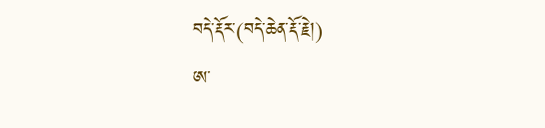བདེ་རྡོར་(བདེ་ཆེན་རྡོ་རྗེ།)
ཨ་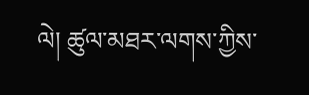ལེ། ཚུལ་མཐར་ལགས་ཀྱིས་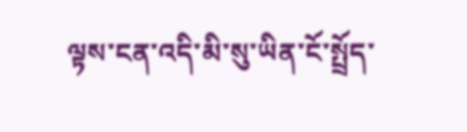ལྟས་ངན་འདི་མི་སུ་ཡིན་ངོ་སྤྲོད་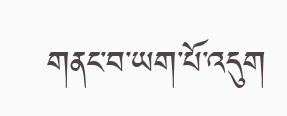གནང་བ་ཡག་པོ་འདུག